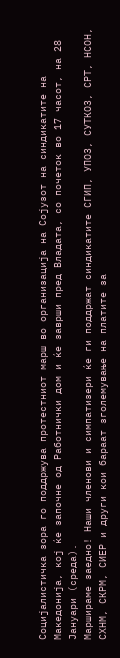Социјалистичка зора го поддржува протестниот марш во организација на Сојузот на синдикатите на Македонија, кој ќе започне од Работнички дом и ќе заврши пред Владата, со почеток во 17 часот, на 28 Јануари (среда).
Маршираме заедно! Наши членови и симпатизери ќе ги поддржат синдикатите СГИП, УПОЗ, СУТКОЗ, СРТ, НСОН, СХНМ, СКРМ, СИЕР и други кои бараат зголемување на платите за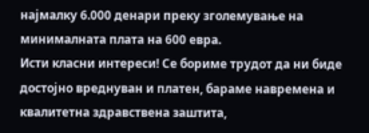најмалку 6.000 денари преку зголемување на минималната плата на 600 евра.
Исти класни интереси! Се бориме трудот да ни биде достојно вреднуван и платен, бараме навремена и квалитетна здравствена заштита,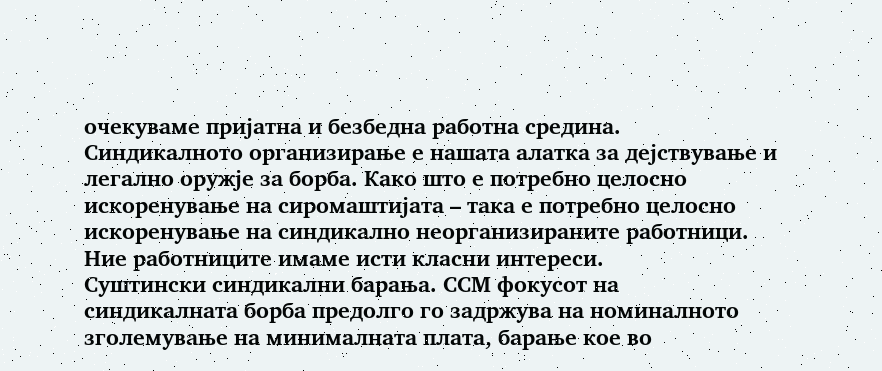очекуваме пријатна и безбедна работна средина. Синдикалното организирање е нашата алатка за дејствување и легално оружје за борба. Како што е потребно целосно искоренување на сиромаштијата – така е потребно целосно искоренување на синдикално неорганизираните работници. Ние работниците имаме исти класни интереси.
Суштински синдикални барања. ССМ фокусот на синдикалната борба предолго го задржува на номиналното зголемување на минималната плата, барање кое во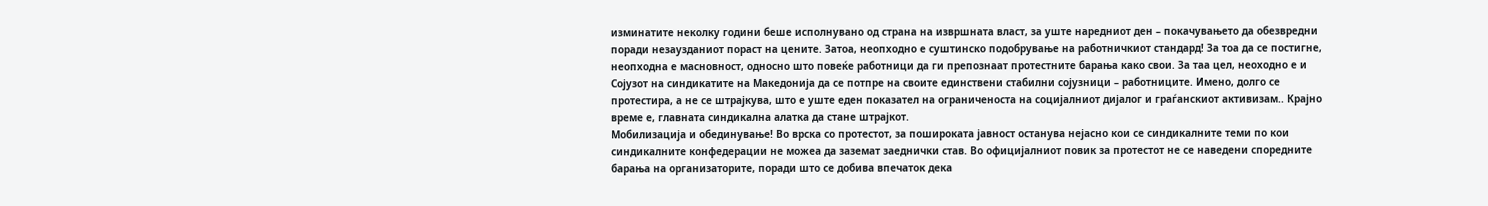изминатите неколку години беше исполнувано од страна на извршната власт, за уште наредниот ден – покачувањето да обезвредни поради незаузданиот пораст на цените. Затоа, неопходно е суштинско подобрување на работничкиот стандард! За тоа да се постигне, неопходна е масновност, односно што повеќе работници да ги препознаат протестните барања како свои. За таа цел, неоходно е и Сојузот на синдикатите на Македонија да се потпре на своите единствени стабилни сојузници – работниците. Имено, долго се протестира, а не се штрајкува, што е уште еден показател на ограниченоста на социјалниот дијалог и граѓанскиот активизам.. Крајно време е, главната синдикална алатка да стане штрајкот.
Мобилизација и обединување! Во врска со протестот, за пошироката јавност останува нејасно кои се синдикалните теми по кои синдикалните конфедерации не можеа да заземат заеднички став. Во официјалниот повик за протестот не се наведени споредните барања на организаторите, поради што се добива впечаток дека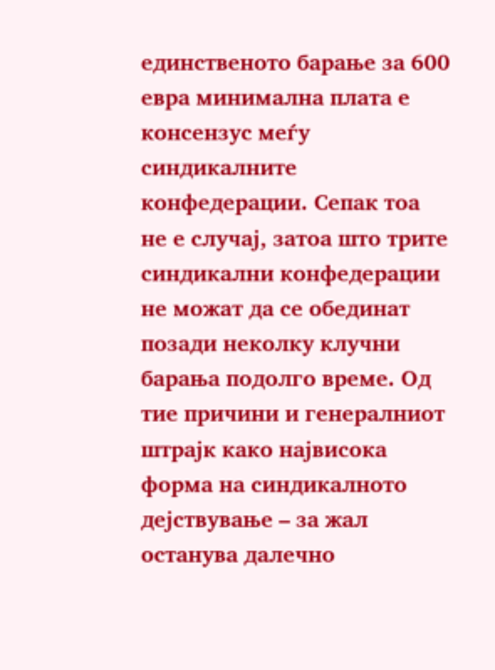единственото барање за 600 евра минимална плата е консензус меѓу синдикалните конфедерации. Сепак тоа не е случај, затоа што трите синдикални конфедерации не можат да се обединат позади неколку клучни барања подолго време. Од тие причини и генералниот штрајк како највисока форма на синдикалното дејствување – за жал останува далечно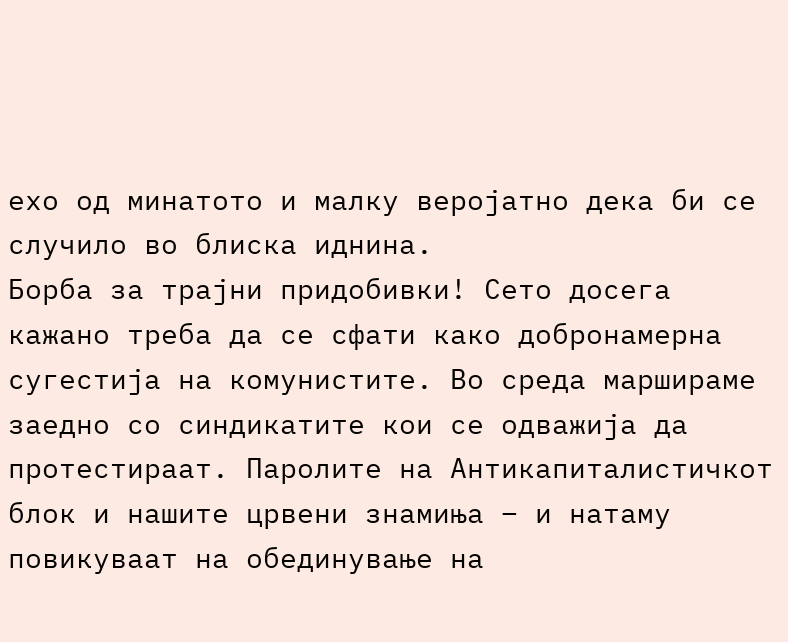ехо од минатото и малку веројатно дека би се случило во блиска иднина.
Борба за трајни придобивки! Сето досега кажано треба да се сфати како добронамерна сугестија на комунистите. Во среда маршираме заедно со синдикатите кои се одважија да протестираат. Паролите на Антикапиталистичкот блок и нашите црвени знамиња – и натаму повикуваат на обединување на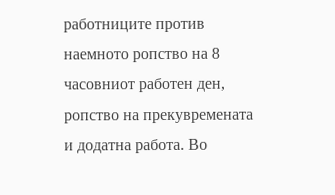работниците против наемното ропство на 8 часовниот работен ден, ропство на прекувремената и додатна работа. Во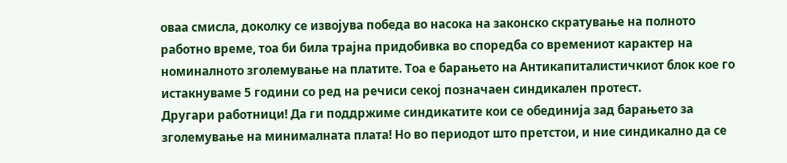оваа смисла, доколку се извојува победа во насока на законско скратување на полното работно време, тоа би била трајна придобивка во споредба со времениот карактер на номиналното зголемување на платите. Тоа е барањето на Антикапиталистичкиот блок кое го истакнуваме 5 години со ред на речиси секој позначаен синдикален протест.
Другари работници! Да ги поддржиме синдикатите кои се обединија зад барањето за зголемување на минималната плата! Но во периодот што претстои, и ние синдикално да се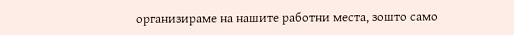организираме на нашите работни места, зошто само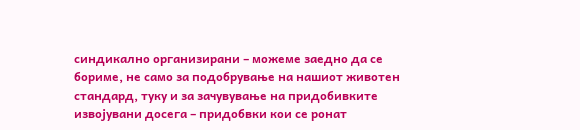синдикално организирани – можеме заедно да се бориме, не само за подобрување на нашиот животен стандард, туку и за зачувување на придобивките извојувани досега – придобвки кои се ронат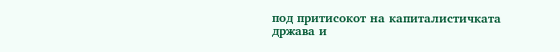под притисокот на капиталистичката држава и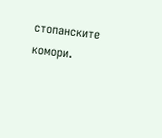стопанските комори.